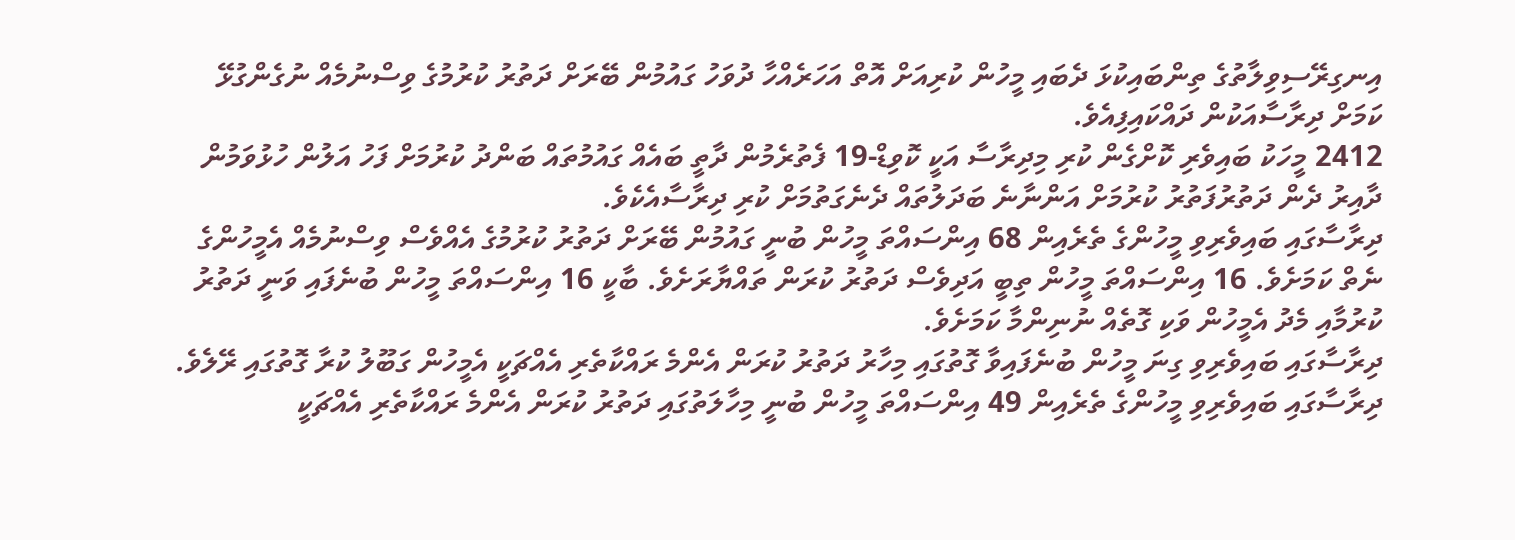އިނގިރޭސިވިލާތުގެ ތިންބައިކުޅަ ދެބައި މީހުން ކުރިއަށް އޮތް އަހަރެއްހާ ދުވަހު ގައުމުން ބޭރަށް ދަތުރު ކުރުމުގެ ވިސްނުމެއް ނުގެންގުޅޭ ކަމަށް ދިރާސާއަކުން ދައްކައިފިއެވެ.
2412 މީހަކު ބައިވެރި ކޮށްގެން ކުރި މިދިރާސާ އަކީ ކޮވިޑް-19 ފެތުރެމުން ދާތީ ބައެއް ގައުމުތައް ބަންދު ކުރުމަށް ފަހު އަލުން ހުޅުވަމުން ދާއިރު ދެން ދަތުރުފަތުރު ކުރުމަށް އަންނާނެ ބަދަލުތައް ދެނެގަތުމަށް ކުރި ދިރާސާއެކެވެ.
ދިރާސާގައި ބައިވެރިވި މީހުންގެ ތެރެއިން 68 އިންސައްތަ މީހުން ބުނީ ގައުމުން ބޭރަށް ދަތުރު ކުރުމުގެ އެއްވެސް ވިސްނުމެއް އެމީހުންގެ ނެތް ކަމަށެވެ. 16 އިންސައްތަ މީހުން ތިބީ އަދިވެސް ދަތުރު ކުރަން ތައްޔާރަށެވެ. ބާކީ 16 އިންސައްތަ މީހުން ބުނެފައި ވަނީ ދަތުރު ކުރުމާއި މެދު އެމީހުން ވަކި ގޮތެއް ނުނިންމާ ކަމަށެވެ.
ދިރާސާގައި ބައިވެރިވި ގިނަ މީހުން ބުނެފައިވާ ގޮތުގައި މިހާރު ދަތުރު ކުރަން އެންމެ ރައްކާތެރި އެއްޗަކީ އެމީހުން ގަބޫލު ކުރާ ގޮތުގައި ރޭލެވެ. ދިރާސާގައި ބައިވެރިވި މީހުންގެ ތެރެއިން 49 އިންސައްތަ މީހުން ބުނީ މިހާލަތުގައި ދަތުރު ކުރަން އެންމެ ރައްކާތެރި އެއްޗަކީ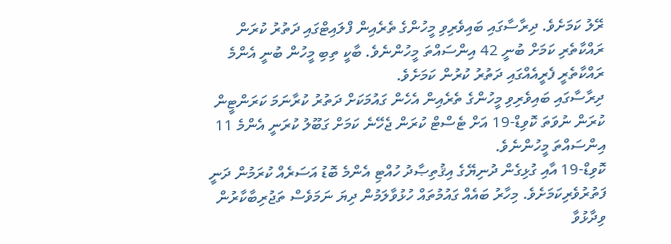ރޭލު ކަމަށެވެ. ދިރާސާގައި ބައިވެރިވި މީހުންގެ ތެރެއިން ފްލައިޓްގައި ދަތުރު ކުރަން ރައްކާތެރި ކަމަށް ބުނީ 42 އިންސައްތަ މީހުންނެވެ. ބާކީ ތިބި މީހުން ބުނީ އެންމެ ރައްކާތެރީ ފެރީއެއްގައި ދަތުރު ކުރުން ކަމަށެވެ.
ދިރާސާގައި ބައިވެރިވި މީހުންގެ ތެރެއިން އެހެން ގައުމަކަށް ދަތުރު ކުރާނަމަ ކަރަންޓީން ކުރަން ނުވަތަ ކޮވިޑް-19 އަށް ޓެސްޓް ކުރަން ޖެހޭނެ ކަމަށް ގަބޫލު ކުރަނީ އެންމެ 11 އިންސައްތަ މީހުންނެވެ.
ކޮވިޑް-19 އާއި ގުޅިގެން ދުނިޔޭގެ އިޤުތިޞާދު ހުއްޓި އެންމެ ބޮޑު އަސަރެއް ކުރަމުން ދަނީ ފަތުރުވެރިކަމަށެވެ. މިހާރު ބައެއް ގައުމުތައް ހުޅުވާލަމުން ދިޔަ ނަމަވެސް ތަޖުރިބާކާރުން ވިދާޅުވާ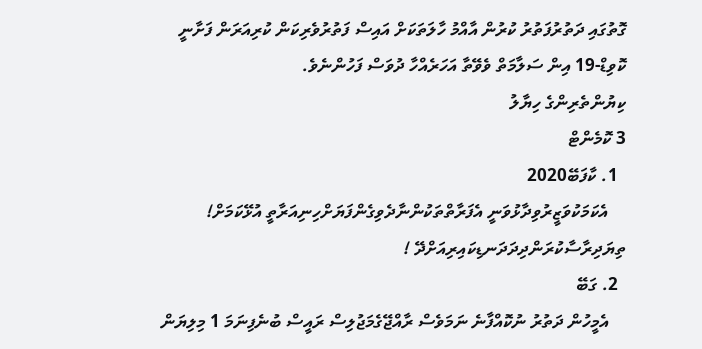ގޮތުގައި ދަތުރުފަތުރު ކުރުން އާއްމު ހާލަތަކަށް އައިސް ފަތުރުވެރިކަން ކުރިއަރަން ފަށާނީ ކޮވިޑް-19 އިން ސަލާމަތް ވެވޭތާ އަހަރެއްހާ ދުވަސް ފަހުންނެވެ.
ކިޔުންތެރިންގެ ހިޔާލު
3 ކޮމެންޓް
  1. ކާފަބޭ2020
    އެކަމަކުވަޒީރުވިދާޅުވަނީ އެފަރާތްތަކުންނާދެވިގެންފަޔަށްހިނިއަރާތީ އުޅޭކަމަށް! ތިޔަދިރާސާކުރަންދިދަދަނޑިކައިރިއަށްދޭ !
  2. ގަބޭ
    އެމީހުން ދަތުރު ނުކޮއްފާނެ ނަމަވެސް ރާއްޖޭގެމަޖުލިސް ރައީސް ބުނެފިނަމަ 1 މިލިޔަން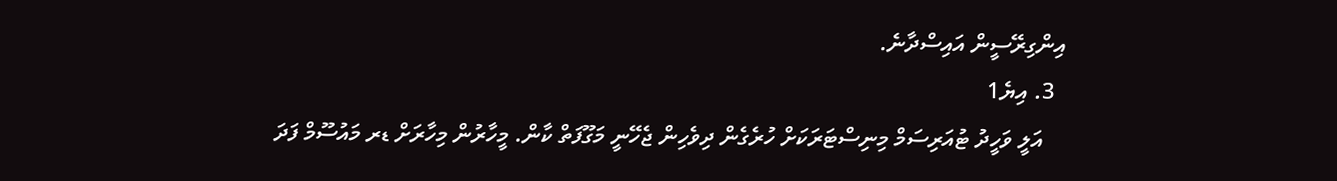އިންގިރޭސީން އައިސްދާނެ.
  3. އިޔެ1
    އަލީ ވަހީދު ޓުއަރިސަމް މިނިސްޓަރަކަށް ހުރެގެން ދިވެހިން ޖެހޭނީ މަގޫފަތް ކާން. މީހާރުން މިހާރަށް ޑރ މައުސޫމް ފަދަ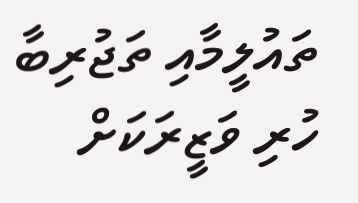ތައުލީމާއި ތަޖުރިބާ ހުރި ވަޒީރަކަށް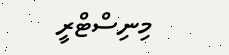މިނިސްޓްރީ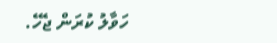ހަވާލު ކުރަން ޖެހޭ.